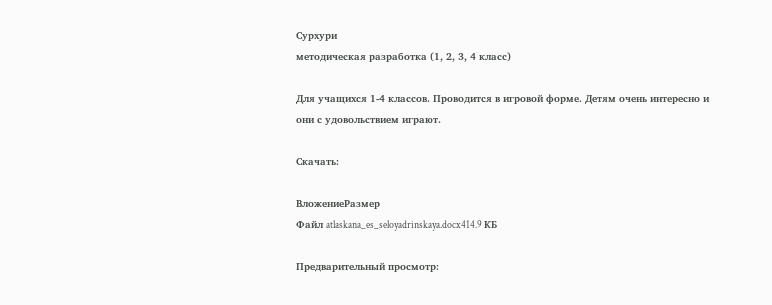Сурхури
методическая разработка (1, 2, 3, 4 класс)

Для учащихся 1-4 классов. Проводится в игровой форме. Детям очень интересно и они с удовольствием играют.

Скачать:

ВложениеРазмер
Файл atlaskana_es_seloyadrinskaya.docx414.9 КБ

Предварительный просмотр: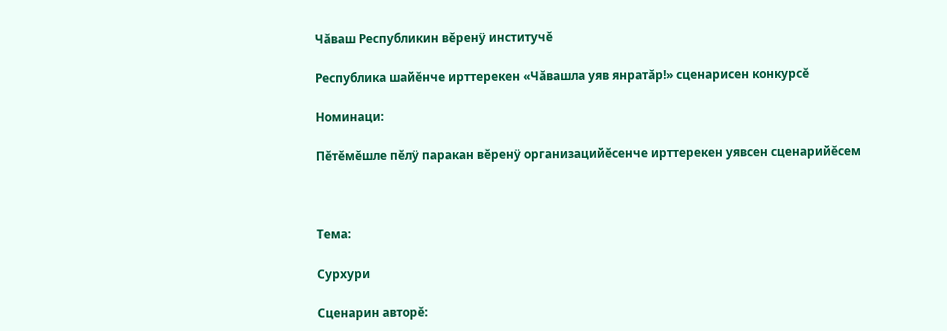Чăваш Республикин вĕренÿ институчĕ

Республика шайĕнче ирттерекен «Чăвашла уяв янратăр!» сценарисен конкурсĕ

Номинаци:

Пĕтĕмĕшле пĕлÿ паракан вĕренÿ организацийĕсенче ирттерекен уявсен сценарийĕсем



Тема:

Сурхури

Сценарин авторĕ: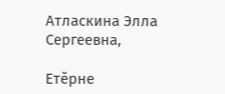Атласкина Элла Сергеевна,

Етĕрне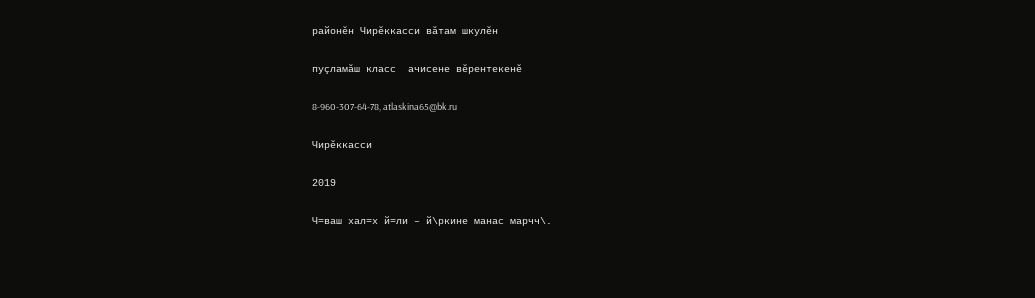районĕн Чирĕккасси вăтам шкулĕн

пуçламăш класс  ачисене вĕрентекенĕ

8-960-307-64-78, atlaskina65@bk.ru

Чирĕккасси

2019

Ч=ваш хал=х й=ли – й\ркине манас марчч\.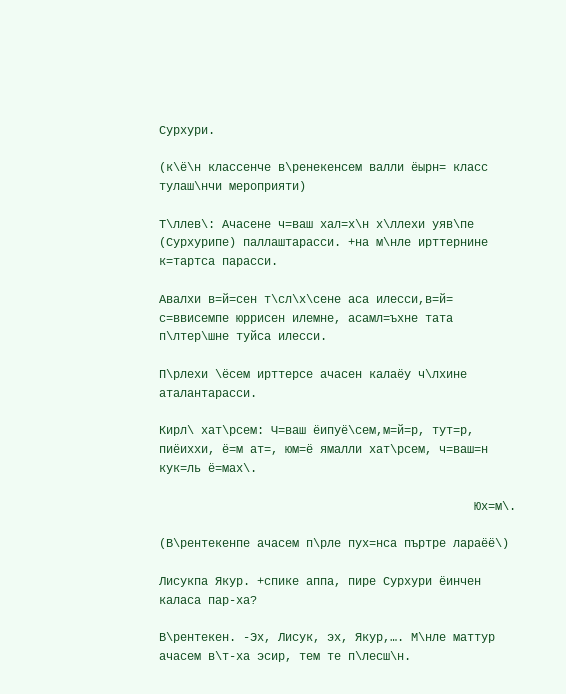Сурхури.

(к\ё\н классенче в\ренекенсем валли ёырн= класс тулаш\нчи мероприяти)

Т\ллев\: Ачасене ч=ваш хал=х\н х\ллехи уяв\пе (Сурхурипе) паллаштарасси. +на м\нле ирттернине к=тартса парасси.

Авалхи в=й=сен т\сл\х\сене аса илесси,в=й= с=ввисемпе юррисен илемне, асамл=ъхне тата п\лтер\шне туйса илесси.

П\рлехи \ёсем ирттерсе ачасен калаёу ч\лхине аталантарасси.

Кирл\ хат\рсем: Ч=ваш ёипуё\сем,м=й=р, тут=р, пиёиххи, ё=м ат=, юм=ё ямалли хат\рсем, ч=ваш=н кук=ль ё=мах\.

                                             Юх=м\.

(В\рентекенпе ачасем п\рле пух=нса пъртре лараёё\)

Лисукпа Якур. +спике аппа, пире Сурхури ёинчен каласа пар-ха?

В\рентекен. -Эх, Лисук, эх, Якур,…. М\нле маттур ачасем в\т-ха эсир, тем те п\лесш\н.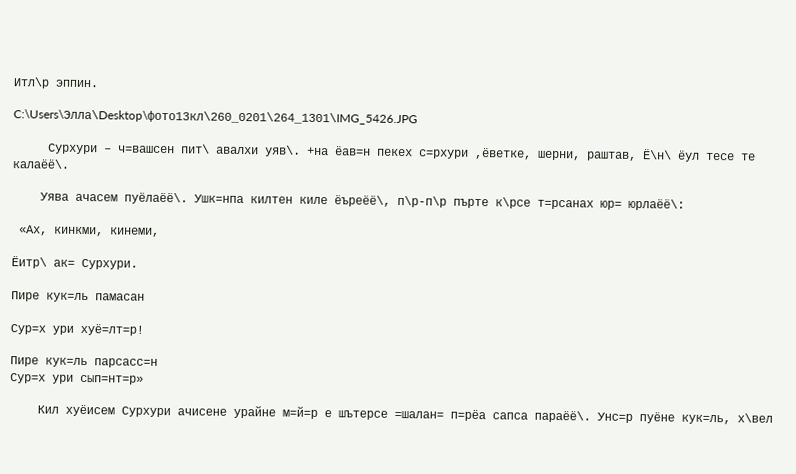Итл\р эппин.

C:\Users\Элла\Desktop\фото13кл\260_0201\264_1301\IMG_5426.JPG

     Сурхури – ч=вашсен пит\ авалхи уяв\. +на ёав=н пекех с=рхури ,ёветке, шерни, раштав, Ё\н\ ёул тесе те калаёё\.

    Уява ачасем пуёлаёё\. Ушк=нпа килтен киле ёъреёё\, п\р-п\р пърте к\рсе т=рсанах юр= юрлаёё\:

 «Ах, кинкми, кинеми,

Ёитр\ ак= Сурхури.

Пире кук=ль памасан

Сур=х ури хуё=лт=р!

Пире кук=ль парсасс=н
Сур=х ури сып=нт=р»

    Кил хуёисем Сурхури ачисене урайне м=й=р е шътерсе =шалан= п=рёа сапса параёё\. Унс=р пуёне кук=ль, х\вел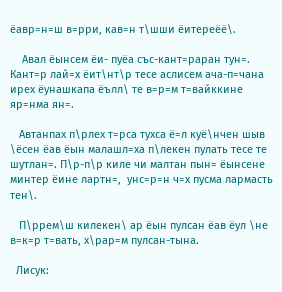ёавр=н=ш в=рри, кав=н т\шши ёитереёё\.

    Авал ёынсем ёи- пуёа със-кант=раран тун=. Кант=р лай=х ёит\нт\р тесе аслисем ача-п=чана ирех ёунашкапа ёълл\ те в=р=м т=вайккине яр=нма ян=.

   Автанпах п\рлех т=рса тухса ё=л куё\нчен шыв \ёсен ёав ёын малашл=ха п\лекен пулать тесе те шутлан=. П\р-п\р киле чи малтан пын= ёынсене минтер ёине лартн=,  унс=р=н ч=х пусма лармасть тен\.

   П\ррем\ш килекен\ ар ёын пулсан ёав ёул \не в=к=р т=вать, х\рар=м пулсан-тына.

  Лисук: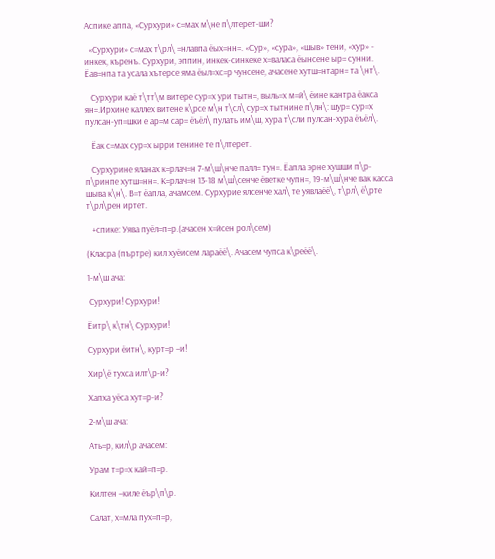Аспике аппа, «Сурхури» с=мах м\не п\лтерет-ши?

  «Сурхури» с=мах т\рл\ =нлавпа ёых=нн=. «Сур», «сура», «шыв» тени, «хур» - инкек, къренъ. Сурхури, эппин, инкек-синкеке х=валаса ёынсене ыр= сунни. Ёав=нпа та усала хътерсе яма ёыл=хс=р чунсене, ачасене хутш=нтарн= та \нт\.

   Сурхури каё т\тт\м витере сур=х ури тытн=, выль=х м=й\ ёине кантра ёакса ян=.Ирхине каллех витене к\рсе м\н т\сл\ сур=х тытнине п\лн\: шур= сур=х пулсан-уп=шки е ар=м сар= ёъёл\ пулать им\ш, хура т\сли пулсан-хура ёъёл\.

   Ёак с=мах сур=х ырри тенине те п\лтерет.

   Сурхурине яланах к=рлач=н 7-м\ш\нче палл= тун=. Ёапла эрне хушши п\р-п\ринпе хутш=нн=. К=рлач=н 13-18 м\ш\сенче ёветке чупн=, 19-м\ш\нче вак касса шыва к\н\. В=т ёапла, ачамсем. Сурхурие ялсенче хал\ те уявлаёё\, т\рл\ ё\рте т\рл\рен иртет.

   +спике: Уява пуёл=п=р.(ачасен х=йсен рол\сем)

(Класра (пъртре) кил хуёисем лараёё\. Ачасем чупса к\реёё\.

1-м\ш ача:

 Сурхури! Сурхури!

Ёитр\ к\тн\ Сурхури!

Сурхури ёитн\, курт=р –и!

Хир\ё тухса илт\р-и?

Хапха уёса хут=р-и?

2-м\ш ача:

Ать=р, кил\р ачасем:

Урам т=р=х кай=п=р.

Килтен –киле ёър\п\р.

Салат, х=мла пух=п=р,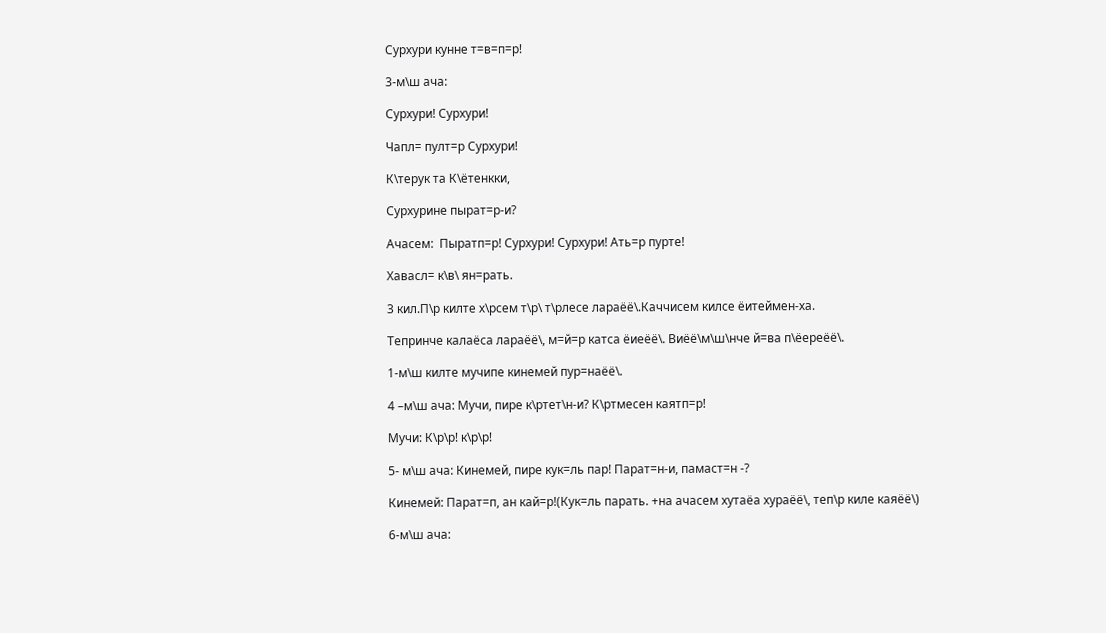Сурхури кунне т=в=п=р!

3-м\ш ача:

Сурхури! Сурхури!

Чапл= пулт=р Сурхури!

К\терук та К\ётенкки,

Сурхурине пырат=р-и?

Ачасем:  Пыратп=р! Сурхури! Сурхури! Ать=р пурте!

Хавасл= к\в\ ян=рать.

3 кил.П\р килте х\рсем т\р\ т\рлесе лараёё\.Каччисем килсе ёитеймен-ха.

Тепринче калаёса лараёё\, м=й=р катса ёиеёё\. Виёё\м\ш\нче й=ва п\ёереёё\.

1-м\ш килте мучипе кинемей пур=наёё\.

4 –м\ш ача: Мучи, пире к\ртет\н-и? К\ртмесен каятп=р!

Мучи: К\р\р! к\р\р!

5- м\ш ача: Кинемей, пире кук=ль пар! Парат=н-и, памаст=н -?

Кинемей: Парат=п, ан кай=р!(Кук=ль парать. +на ачасем хутаёа хураёё\, теп\р киле каяёё\)

6-м\ш ача: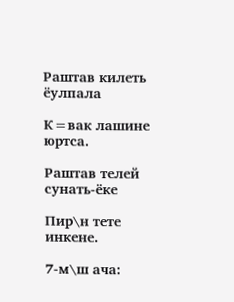Раштав килеть ёулпала

К=вак лашине юртса.

Раштав телей сунать-ёке

Пир\н тете инкене.

7-м\ш ача: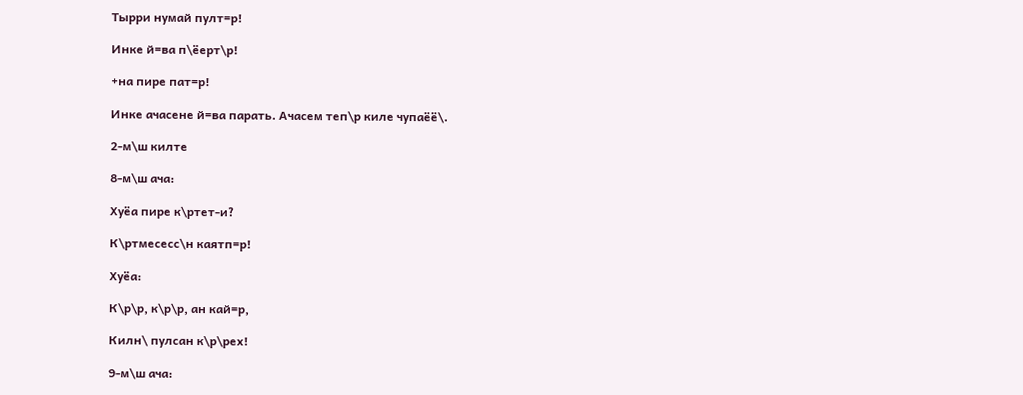Тырри нумай пулт=р!

Инке й=ва п\ёерт\р!

+на пире пат=р!

Инке ачасене й=ва парать. Ачасем теп\р киле чупаёё\.

2-м\ш килте

8-м\ш ача:

Хуёа пире к\ртет-и?

К\ртмесесс\н каятп=р!

Хуёа:

К\р\р, к\р\р, ан кай=р,

Килн\ пулсан к\р\рех!

9-м\ш ача: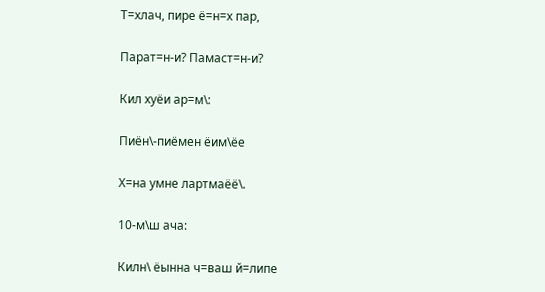Т=хлач, пире ё=н=х пар,

Парат=н-и? Памаст=н-и?

Кил хуёи ар=м\:

Пиён\-пиёмен ёим\ёе

Х=на умне лартмаёё\.

10-м\ш ача:

Килн\ ёынна ч=ваш й=липе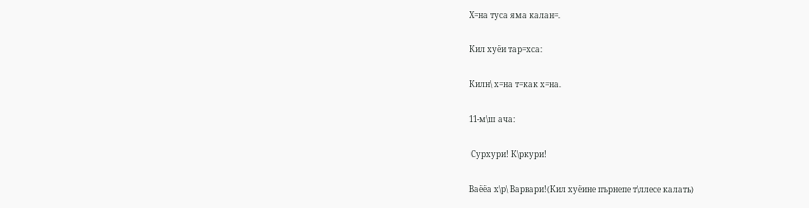Х=на туса яма калан=.

Кил хуёи тар=хса:

Килн\ х=на т=как х=на.

11-м\ш ача:

 Сурхури! К\ркури!

Ваёёа х\р\ Варвари!(Кил хуёине пърнепе т\ллесе калать)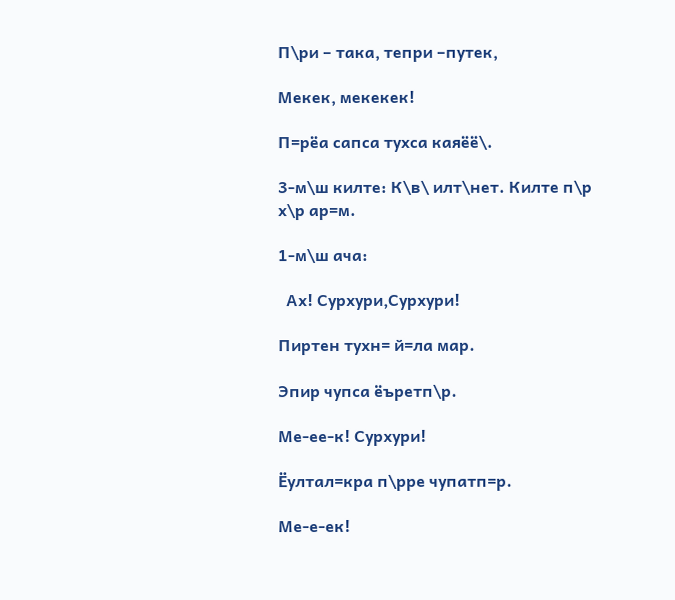П\ри – така, тепри –путек,

Мекек, мекекек!

П=рёа сапса тухса каяёё\.

3-м\ш килте: К\в\ илт\нет. Килте п\р х\р ар=м.

1-м\ш ача:

  Ах! Сурхури,Сурхури!

Пиртен тухн= й=ла мар.

Эпир чупса ёъретп\р.

Ме-ее-к! Сурхури!

Ёултал=кра п\рре чупатп=р.

Ме-е-ек!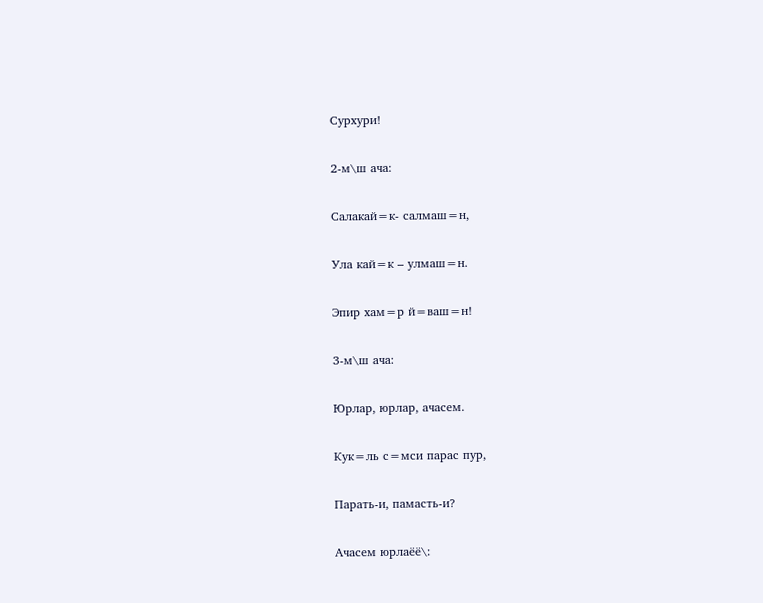Сурхури!

2-м\ш ача:

Салакай=к- салмаш=н,

Ула кай=к – улмаш=н.

Эпир хам=р й=ваш=н!

3-м\ш ача:

Юрлар, юрлар, ачасем.

Кук=ль с=мси парас пур,

Парать-и, памасть-и?

Ачасем юрлаёё\: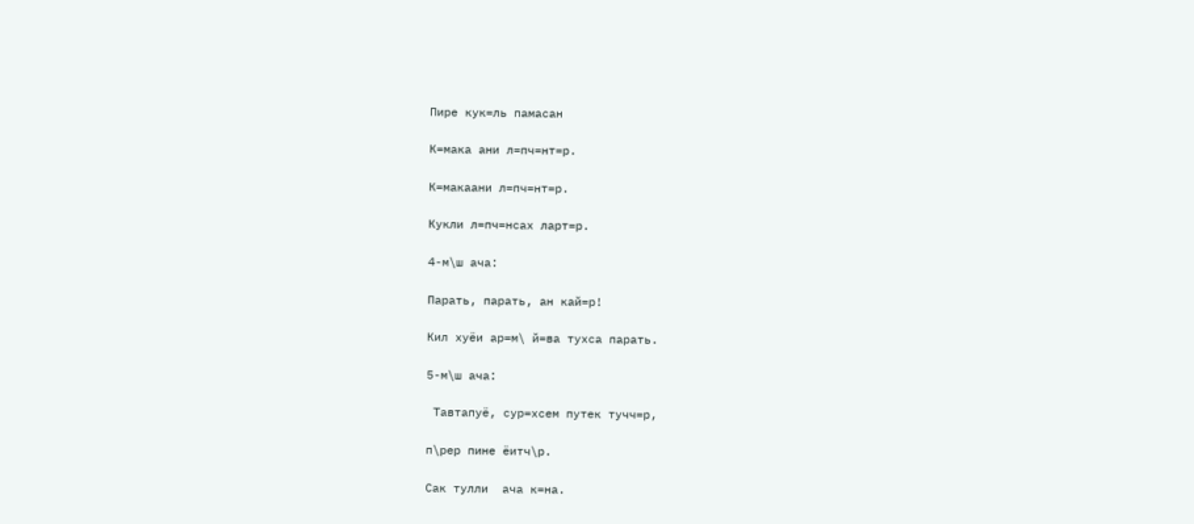Пире кук=ль памасан

К=мака ани л=пч=нт=р.

К=макаани л=пч=нт=р.

Кукли л=пч=нсах ларт=р.

4-м\ш ача:

Парать, парать, ан кай=р!

Кил хуёи ар=м\ й=ва тухса парать.

5-м\ш ача:

 Тавтапуё, сур=хсем путек тучч=р,

п\рер пине ёитч\р.

Сак тулли  ача к=на.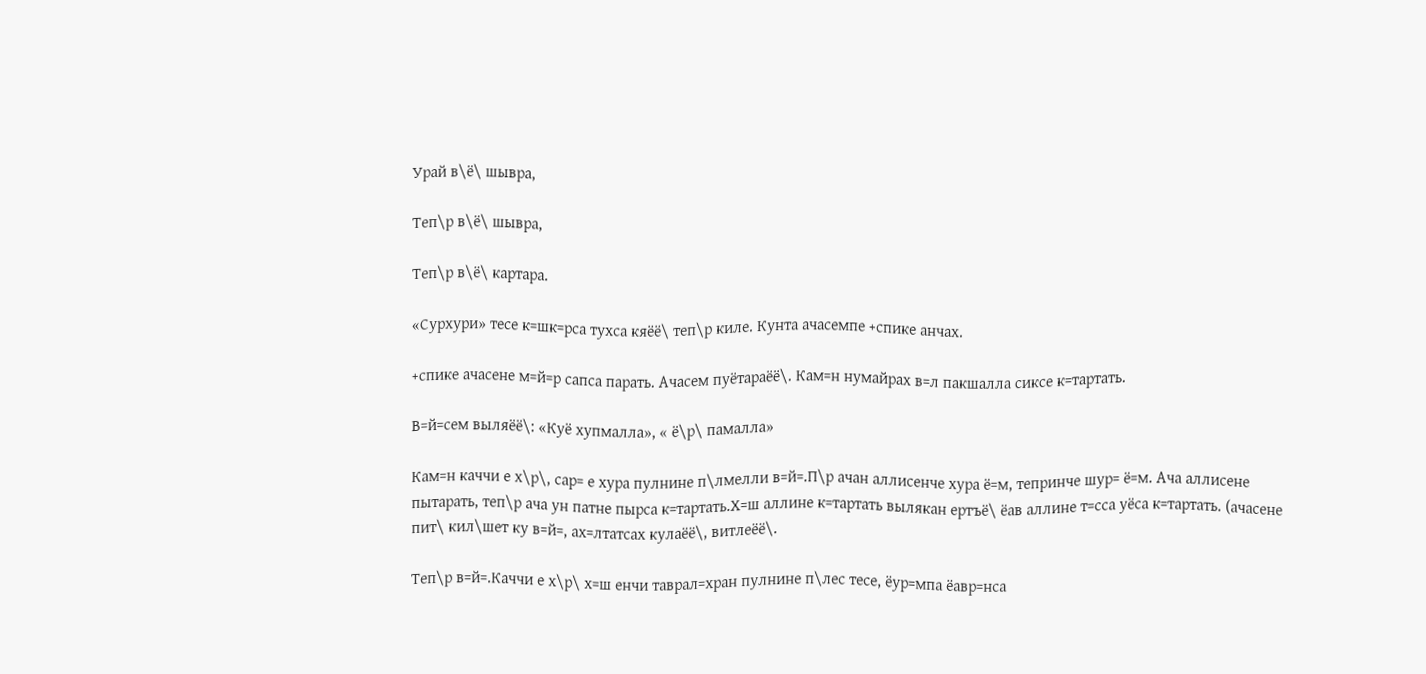Урай в\ё\ шывра,

Теп\р в\ё\ шывра,

Теп\р в\ё\ картара.

«Сурхури» тесе к=шк=рса тухса кяёё\ теп\р киле. Кунта ачасемпе +спике анчах.

+спике ачасене м=й=р сапса парать. Ачасем пуётараёё\. Кам=н нумайрах в=л пакшалла сиксе к=тартать.

В=й=сем выляёё\: «Куё хупмалла», « ё\р\ памалла»

Кам=н каччи е х\р\, сар= е хура пулнине п\лмелли в=й=.П\р ачан аллисенче хура ё=м, тепринче шур= ё=м. Ача аллисене пытарать, теп\р ача ун патне пырса к=тартать.Х=ш аллине к=тартать вылякан ертъё\ ёав аллине т=сса уёса к=тартать. (ачасене пит\ кил\шет ку в=й=, ах=лтатсах кулаёё\, витлеёё\.

Теп\р в=й=.Каччи е х\р\ х=ш енчи таврал=хран пулнине п\лес тесе, ёур=мпа ёавр=нса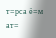т=рса ё=м ат=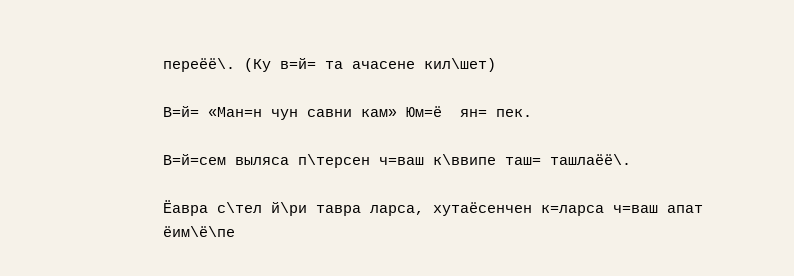переёё\. (Ку в=й= та ачасене кил\шет)

В=й= «Ман=н чун савни кам» Юм=ё  ян= пек.

В=й=сем выляса п\терсен ч=ваш к\ввипе таш= ташлаёё\.

Ёавра с\тел й\ри тавра ларса, хутаёсенчен к=ларса ч=ваш апат ёим\ё\пе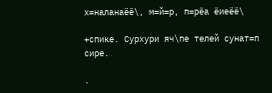х=наланаёё\, м=й=р, п=рёа ёиеёё\

+спике. Сурхури яч\пе телей сунат=п сире.

.